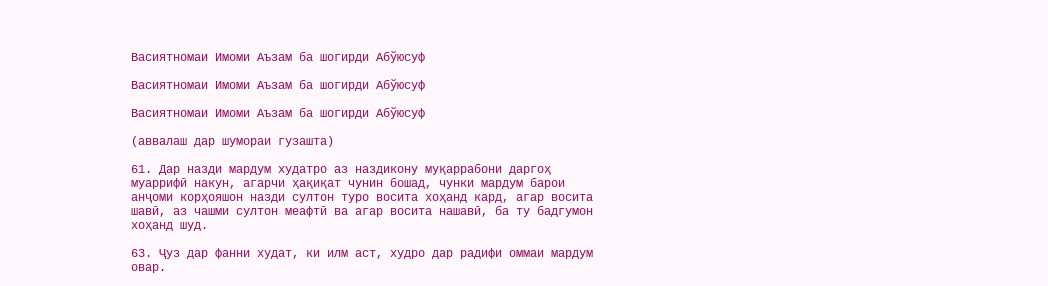Васиятномаи Имоми Аъзам ба шогирди Абўюсуф

Васиятномаи Имоми Аъзам ба шогирди Абўюсуф

Васиятномаи Имоми Аъзам ба шогирди Абўюсуф

(аввалаш дар шумораи гузашта)

61. Дар назди мардум худатро аз наздикону муқаррабони даргоҳ муаррифӣ накун, агарчи ҳақиқат чунин бошад, чунки мардум барои анҷоми корҳояшон назди султон туро восита хоҳанд кард, агар восита шавӣ, аз чашми султон меафтӣ ва агар восита нашавӣ, ба ту бадгумон хоҳанд шуд.

63. Ҷуз дар фанни худат, ки илм аст, худро дар радифи оммаи мардум овар.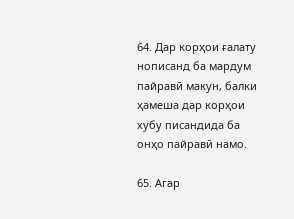64. Дар корҳои ғалату нописанд ба мардум пайравӣ макун, балки ҳамеша дар корҳои хубу писандида ба онҳо пайравӣ намо.

65. Агар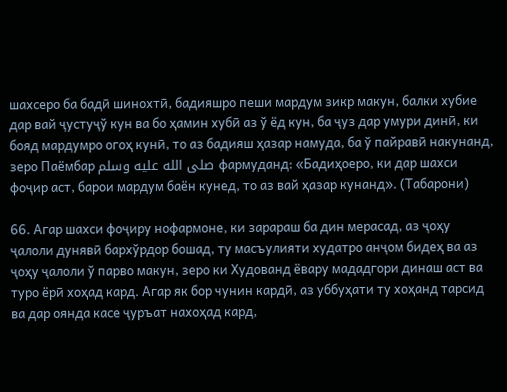шахсеро ба бадӣ шинохтӣ, бадияшро пеши мардум зикр макун, балки хубие дар вай ҷустуҷў кун ва бо ҳамин хубӣ аз ў ёд кун, ба ҷуз дар умури динӣ, ки бояд мардумро огоҳ кунӣ, то аз бадияш ҳазар намуда, ба ў пайравӣ накунанд, зеро Паёмбар صلى الله عليه وسلم фармуданд: «Бадиҳоеро, ки дар шахси фоҷир аст, барои мардум баён кунед, то аз вай ҳазар кунанд». (Табарони)

66. Агар шахси фоҷиру нофармоне, ки зарараш ба дин мерасад, аз ҷоҳу ҷалоли дунявӣ бархўрдор бошад, ту масъулияти худатро анҷом бидеҳ ва аз ҷоҳу ҷалоли ў парво макун, зеро ки Худованд ёвару мададгори динаш аст ва туро ёрӣ хоҳад кард. Агар як бор чунин кардӣ, аз уббуҳати ту хоҳанд тарсид ва дар оянда касе ҷуръат нахоҳад кард,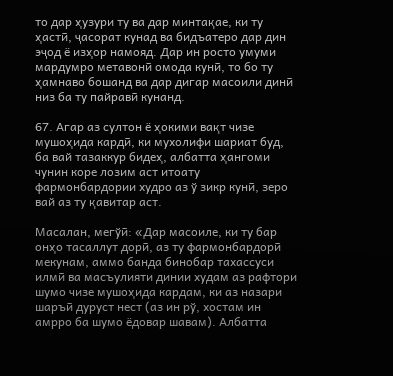то дар ҳузури ту ва дар минтақае, ки ту ҳастӣ, ҷасорат кунад ва бидъатеро дар дин эҷод ё изҳор намояд. Дар ин росто умуми мардумро метавонӣ омода кунӣ, то бо ту ҳамнаво бошанд ва дар дигар масоили динӣ низ ба ту пайравӣ кунанд.

67. Агар аз султон ё ҳокими вақт чизе мушоҳида кардӣ, ки мухолифи шариат буд, ба вай тазаккур бидеҳ, албатта ҳангоми чунин коре лозим аст итоату фармонбардории худро аз ў зикр кунӣ, зеро вай аз ту қавитар аст.

Масалан, мегўӣ: «Дар масоиле, ки ту бар онҳо тасаллут дорӣ, аз ту фармонбардорӣ мекунам, аммо банда бинобар тахассуси илмӣ ва масъулияти динии худам аз рафтори шумо чизе мушоҳида кардам, ки аз назари шаръӣ дуруст нест (аз ин рў, хостам ин амрро ба шумо ёдовар шавам). Албатта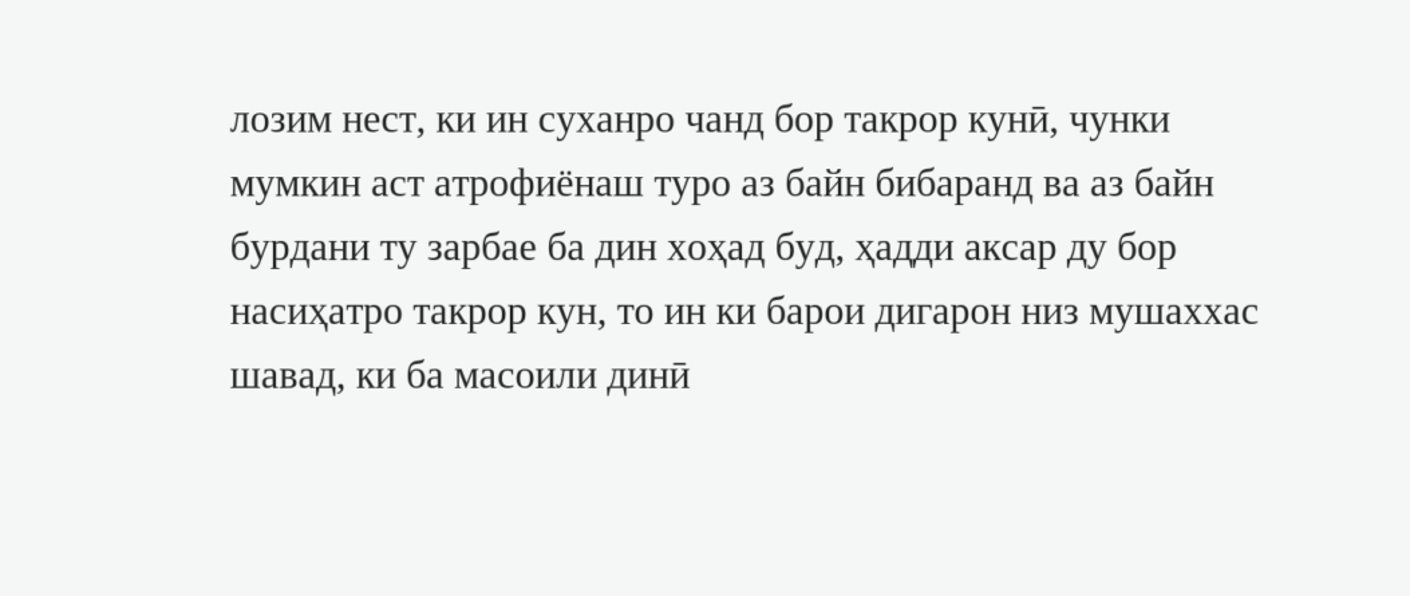лозим нест, ки ин суханро чанд бор такрор кунӣ, чунки мумкин аст атрофиёнаш туро аз байн бибаранд ва аз байн бурдани ту зарбае ба дин хоҳад буд, ҳадди аксар ду бор насиҳатро такрор кун, то ин ки барои дигарон низ мушаххас шавад, ки ба масоили динӣ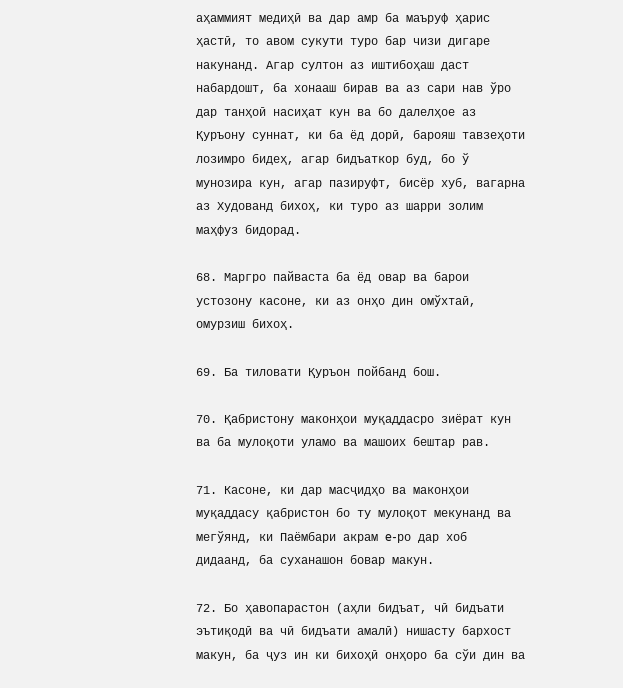аҳаммият медиҳӣ ва дар амр ба маъруф ҳарис ҳастӣ, то авом сукути туро бар чизи дигаре накунанд. Агар султон аз иштибоҳаш даст набардошт, ба хонааш бирав ва аз сари нав ўро дар танҳоӣ насиҳат кун ва бо далелҳое аз Қуръону суннат, ки ба ёд дорӣ, барояш тавзеҳоти лозимро бидеҳ, агар бидъаткор буд, бо ў мунозира кун, агар пазируфт, бисёр хуб, вагарна аз Худованд бихоҳ, ки туро аз шарри золим маҳфуз бидорад.

68. Маргро пайваста ба ёд овар ва барои устозону касоне, ки аз онҳо дин омўхтаӣ, омурзиш бихоҳ.

69. Ба тиловати Қуръон пойбанд бош.

70. Қабристону маконҳои муқаддасро зиёрат кун ва ба мулоқоти уламо ва машоих бештар рав.

71. Касоне, ки дар масҷидҳо ва маконҳои муқаддасу қабристон бо ту мулоқот мекунанд ва мегўянд, ки Паёмбари акрам e-ро дар хоб дидаанд, ба суханашон бовар макун.

72. Бо ҳавопарастон (аҳли бидъат, чӣ бидъати эътиқодӣ ва чӣ бидъати амалӣ) нишасту бархост макун, ба ҷуз ин ки бихоҳӣ онҳоро ба сўи дин ва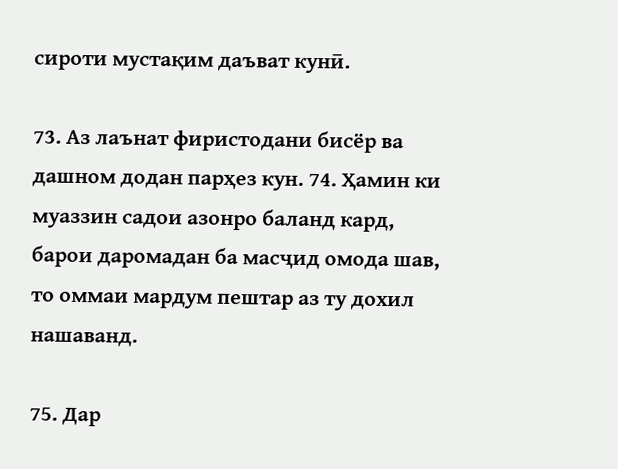сироти мустақим даъват кунӣ.

73. Аз лаънат фиристодани бисёр ва дашном додан парҳез кун. 74. Ҳамин ки муаззин садои азонро баланд кард, барои даромадан ба масҷид омода шав, то оммаи мардум пештар аз ту дохил нашаванд.

75. Дар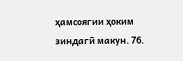ҳамсоягии ҳоким зиндагӣ макун. 76.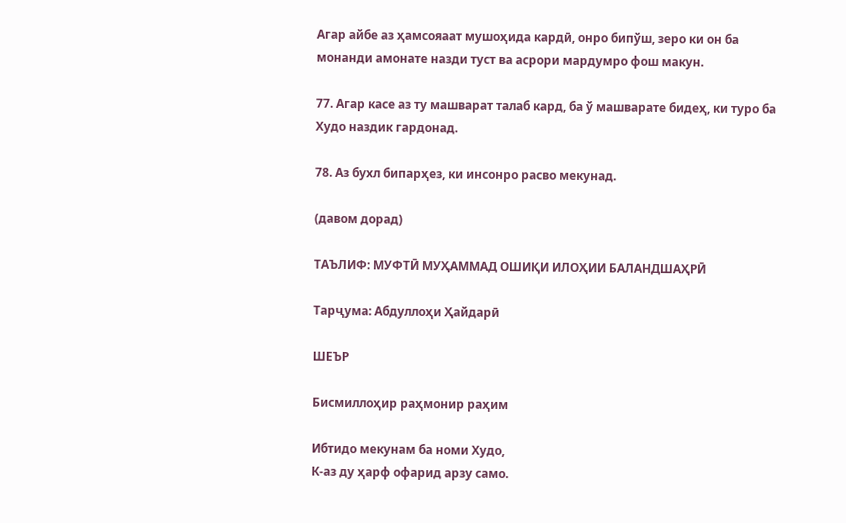Агар айбе аз ҳамсояаат мушоҳида кардӣ, онро бипўш, зеро ки он ба монанди амонате назди туст ва асрори мардумро фош макун.

77. Агар касе аз ту машварат талаб кард, ба ў машварате бидеҳ, ки туро ба Худо наздик гардонад.

78. Аз бухл бипарҳез, ки инсонро расво мекунад.

(давом дорад)

ТАЪЛИФ: МУФТӢ МУҲАММАД ОШИҚИ ИЛОҲИИ БАЛАНДШАҲРӢ

Тарҷума: Абдуллоҳи Ҳайдарӣ

ШЕЪР

Бисмиллоҳир раҳмонир раҳим

Ибтидо мекунам ба номи Худо,
К-аз ду ҳарф офарид арзу само.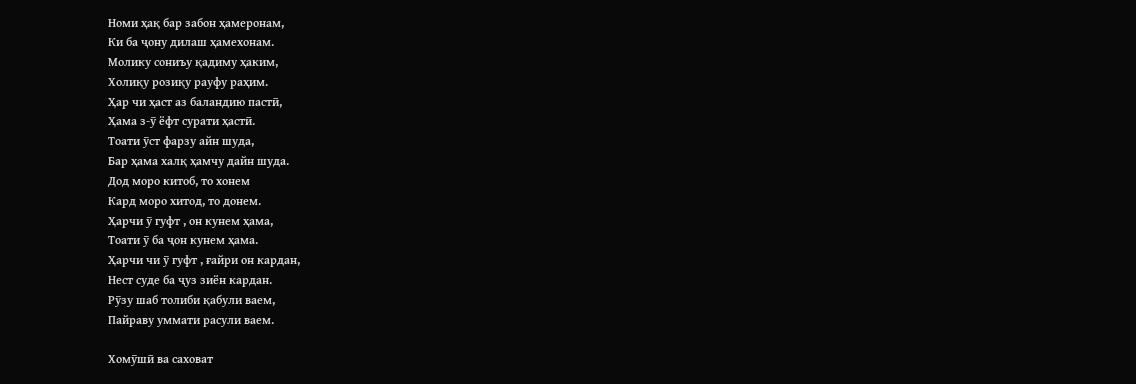Номи ҳақ бар забон ҳамеронам,
Ки ба ҷону дилаш ҳамехонам.
Молику сониъу қадиму ҳаким,
Холиқу розиқу рауфу раҳим.
Ҳар чи ҳаст аз баландию пастӣ,
Ҳама з-ӯ ёфт сурати ҳастӣ.
Тоати ӯст фарзу айн шуда,
Бар ҳама халқ ҳамчу дайн шуда.
Дод моро китоб, то хонем
Кард моро хитод, то донем.
Ҳарчи ӯ гуфт , он кунем ҳама,
Тоати ӯ ба ҷон кунем ҳама.
Ҳарчи чи ӯ гуфт , ғайри он кардан,
Нест суде ба ҷуз зиён кардан.
Рӯзу шаб толиби қабули ваем,
Пайраву уммати расули ваем.

Хомӯшӣ ва саховат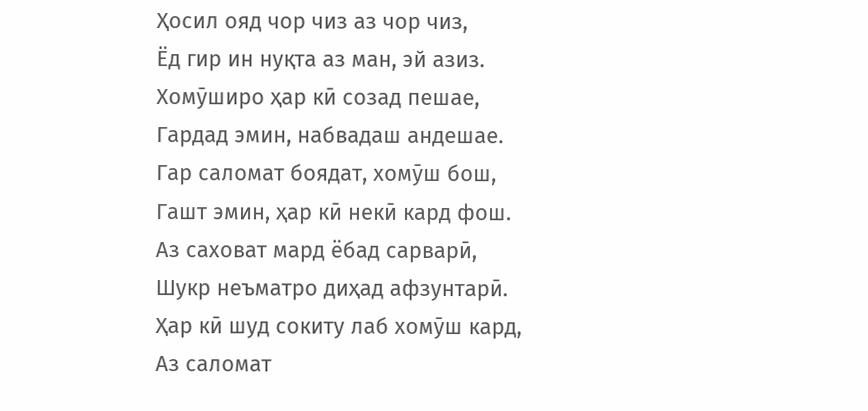Ҳосил ояд чор чиз аз чор чиз,
Ёд гир ин нуқта аз ман, эй азиз.
Хомӯширо ҳар кӣ созад пешае,
Гардад эмин, набвадаш андешае.
Гар саломат боядат, хомӯш бош,
Гашт эмин, ҳар кӣ некӣ кард фош.
Аз саховат мард ёбад сарварӣ,
Шукр неъматро диҳад афзунтарӣ.
Ҳар кӣ шуд сокиту лаб хомӯш кард,
Аз саломат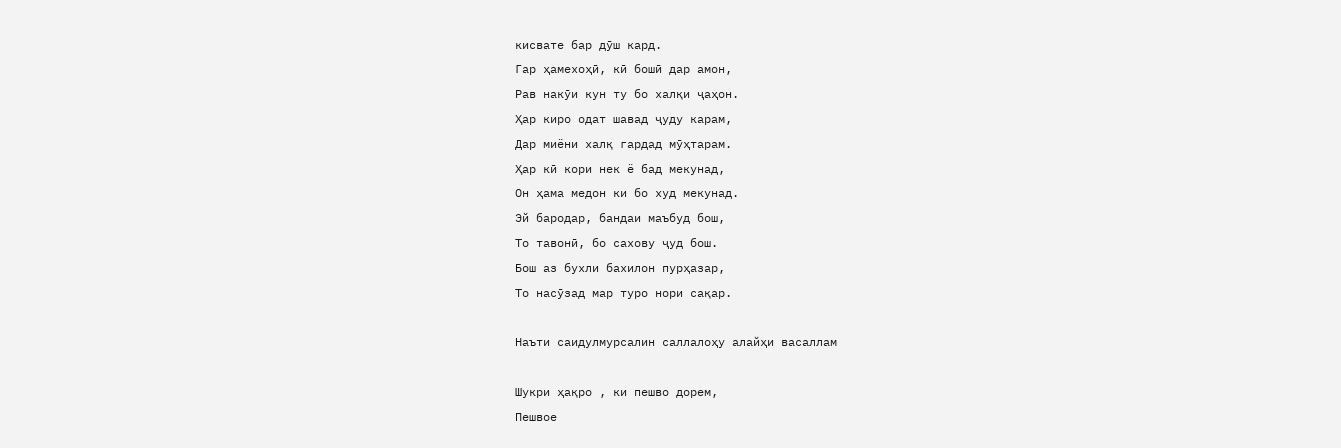кисвате бар дӯш кард.
Гар ҳамехоҳӣ, кӣ бошӣ дар амон,
Рав накӯи кун ту бо халқи ҷаҳон.
Ҳар киро одат шавад ҷуду карам,
Дар миёни халқ гардад мӯҳтарам.
Ҳар кӣ кори нек ё бад мекунад,
Он ҳама медон ки бо худ мекунад.
Эй бародар, бандаи маъбуд бош,
То тавонӣ, бо сахову ҷуд бош.
Бош аз бухли бахилон пурҳазар,
То насӯзад мар туро нори сақар.

Наъти саидулмурсалин саллалоҳу алайҳи васаллам

Шукри ҳақро , ки пешво дорем,
Пешвое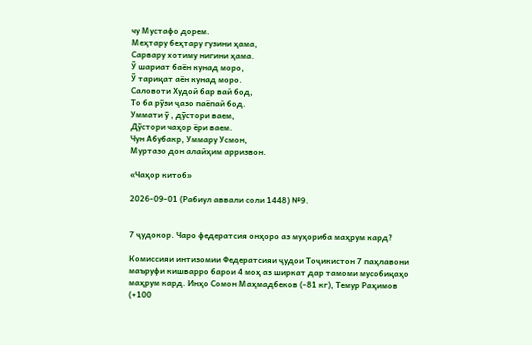чу Мустафо дорем.
Меҳтару беҳтару гузини ҳама,
Сарвару хотиму нигини ҳама.
Ӯ шариат баён кунад моро,
Ӯ тариқат аён кунад моро.
Саловоти Худой бар вай бод,
То ба рӯзи ҷазо паёпай бод.
Уммати ӯ , дӯстори ваем,
Дӯстори чаҳор ёри ваем.
Чун Абубакр, Уммару Усмон,
Муртазо дон алайҳим арризвон.

«Чаҳор китоб»

2026-09-01 (Рабиул аввали соли 1448) №9.


7 ҷудокор. Чаро федератсия онҳоро аз муҳориба маҳрум кард?

Комиссияи интизомии Федератсияи ҷудои Тоҷикистон 7 паҳлавони маъруфи кишварро барои 4 моҳ аз ширкат дар тамоми мусобиқаҳо маҳрум кард. Инҳо Сомон Маҳмадбеков (-81 кг), Темур Раҳимов (+100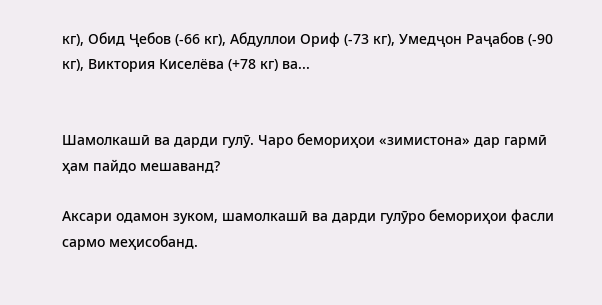кг), Обид Ҷебов (-66 кг), Абдуллои Ориф (-73 кг), Умедҷон Раҷабов (-90 кг), Виктория Киселёва (+78 кг) ва...


Шамолкашӣ ва дарди гулӯ. Чаро бемориҳои «зимистона» дар гармӣ ҳам пайдо мешаванд?

Аксари одамон зуком, шамолкашӣ ва дарди гулӯро бемориҳои фасли сармо меҳисобанд.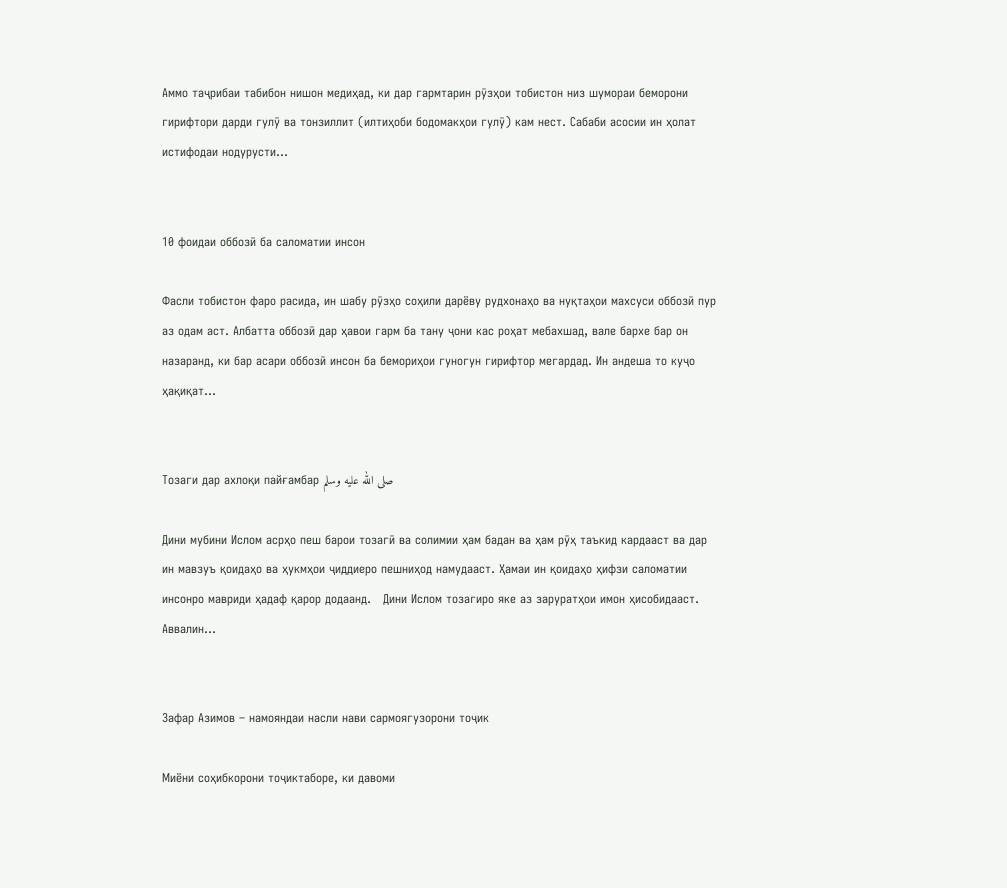Аммо таҷрибаи табибон нишон медиҳад, ки дар гармтарин рӯзҳои тобистон низ шумораи беморони гирифтори дарди гулӯ ва тонзиллит (илтиҳоби бодомакҳои гулӯ) кам нест. Сабаби асосии ин ҳолат истифодаи нодурусти...


10 фоидаи оббозӣ ба саломатии инсон

Фасли тобистон фаро расида, ин шабу рӯзҳо соҳили дарёву рудхонаҳо ва нуқтаҳои махсуси оббозӣ пур аз одам аст. Албатта оббозӣ дар ҳавои гарм ба тану ҷони кас роҳат мебахшад, вале бархе бар он назаранд, ки бар асари оббозӣ инсон ба бемориҳои гуногун гирифтор мегардад. Ин андеша то куҷо ҳақиқат...


Тозаги дар ахлоқи пайғамбар صلى الله عليه وسلم

Дини мубини Ислом асрҳо пеш барои тозагӣ ва солимии ҳам бадан ва ҳам рӯҳ таъкид кардааст ва дар ин мавзуъ қоидаҳо ва ҳукмҳои ҷиддиеро пешниҳод намудааст. Ҳамаи ин қоидаҳо ҳифзи саломатии инсонро мавриди ҳадаф қарор додаанд.   Дини Ислом тозагиро яке аз заруратҳои имон ҳисобидааст. Аввалин...


Зафар Азимов – намояндаи насли нави сармоягузорони тоҷик

Миёни соҳибкорони тоҷиктаборе, ки давоми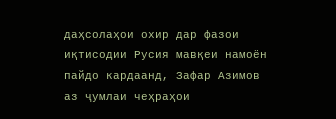даҳсолаҳои охир дар фазои иқтисодии Русия мавқеи намоён пайдо кардаанд, Зафар Азимов аз ҷумлаи чеҳраҳои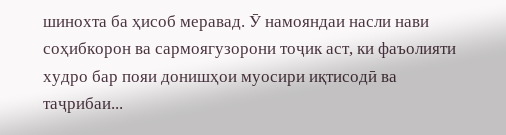шинохта ба ҳисоб меравад. Ӯ намояндаи насли нави соҳибкорон ва сармоягузорони тоҷик аст, ки фаъолияти худро бар пояи донишҳои муосири иқтисодӣ ва таҷрибаи...